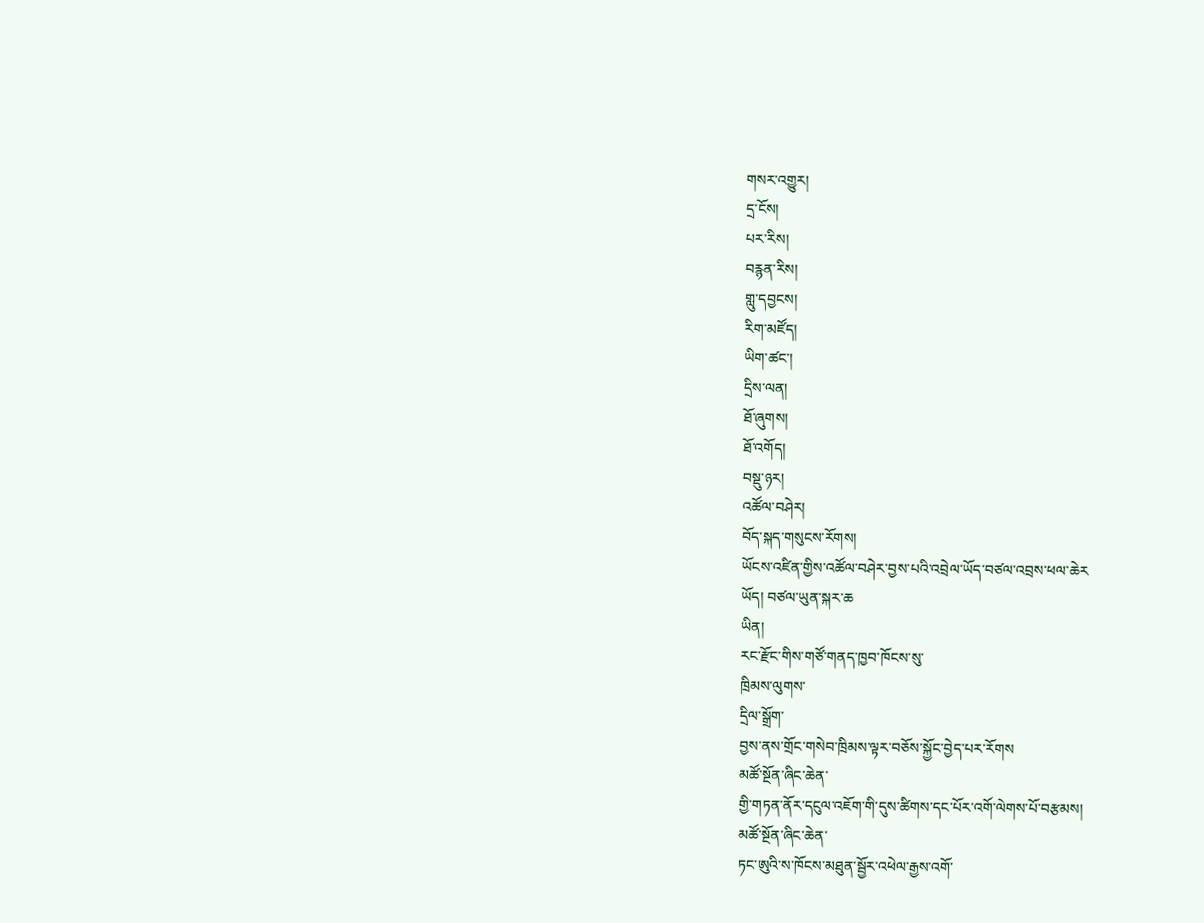གསར་འགྱུར།
དྲ་ངོས།
པར་རིས།
བརྙན་རིས།
གླུ་དབྱངས།
རིག་མཛོད།
ཡིག་ཚང་།
དྲིས་ལན།
ཐོ་ཞུགས།
ཐོ་འགོད།
བསྡུ་ཉར།
འཚོལ་བཤེར།
བོད་སྐད་གསུངས་རོགས།
ཡོངས་འཛིན་གྱིས་འཚོལ་བཤེར་བྱས་པའི་འབྲེལ་ཡོད་བཙལ་འབྲས་ཕལ་ཆེར
ཡོད། བཙལ་ཡུན་སྐར་ཆ
ཡིན།
རང་རྫོང་གིས་གཙོ་གནད་ཁྱབ་ཁོངས་སུ་
ཁྲིམས་ལུགས་
དྲིལ་སྒྲོག་
བྱས་ནས་གྲོང་གསེབ་ཁྲིམས་ལྟར་བཅོས་སྐྱོང་བྱེད་པར་རོགས
མཚོ་སྔོན་ཞིང་ཆེན་
གྱི་གཏན་ནོར་དངུལ་འཇོག་གི་དུས་ཚིགས་དང་པོར་འགོ་ལེགས་པོ་བརྩམས།
མཚོ་སྔོན་ཞིང་ཆེན་
ཏང་ཨུའི་ས་ཁོངས་མཐུན་སྦྱོར་འཕེལ་རྒྱས་འགོ་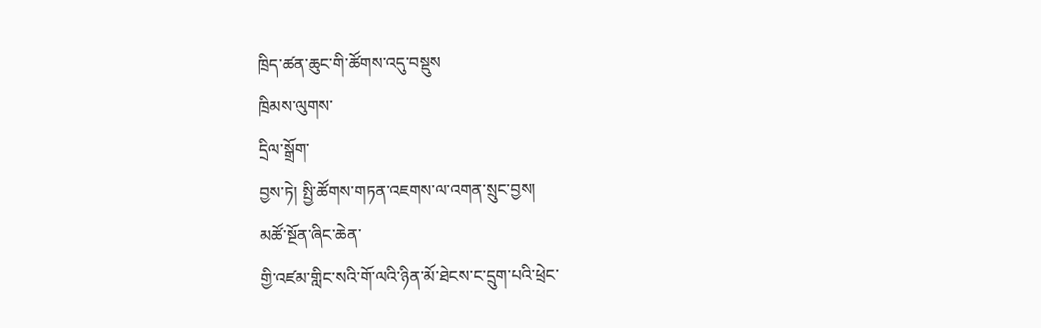ཁྲིད་ཚན་ཆུང་གི་ཚོགས་འདུ་བསྡུས
ཁྲིམས་ལུགས་
དྲིལ་སྒྲོག་
བྱས་ཏེ། སྤྱི་ཚོགས་གཏན་འཇགས་ལ་འགན་སྲུང་བྱས།
མཚོ་སྔོན་ཞིང་ཆེན་
གྱི་འཛམ་གླིང་སའི་གོ་ལའི་ཉིན་མོ་ཐེངས་ང་དྲུག་པའི་ཕྲེང་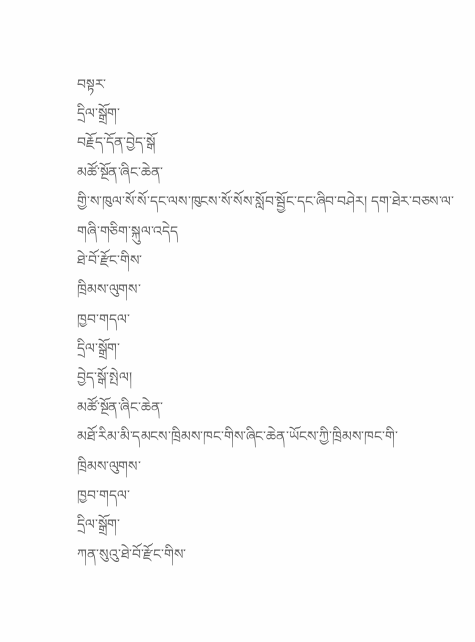བསྟར་
དྲིལ་སྒྲོག་
བརྗོད་དོན་བྱེད་སྒོ
མཚོ་སྔོན་ཞིང་ཆེན་
གྱི་ས་ཁུལ་སོ་སོ་དང་ལས་ཁུངས་སོ་སོས་སློབ་སྦྱོང་དང་ཞིབ་བཤེར། དག་ཐེར་བཅས་ལ་གཞི་གཅིག་སྐུལ་འདེད
ཐེ་བོ་རྫོང་གིས་
ཁྲིམས་ལུགས་
ཁྱབ་གདལ་
དྲིལ་སྒྲོག་
བྱེད་སྒོ་སྤེལ།
མཚོ་སྔོན་ཞིང་ཆེན་
མཐོ་རིམ་མི་དམངས་ཁྲིམས་ཁང་གིས་ཞིང་ཆེན་ཡོངས་ཀྱི་ཁྲིམས་ཁང་གི་
ཁྲིམས་ལུགས་
ཁྱབ་གདལ་
དྲིལ་སྒྲོག་
ཀན་སུའུ་ཐེ་བོ་རྫོང་གིས་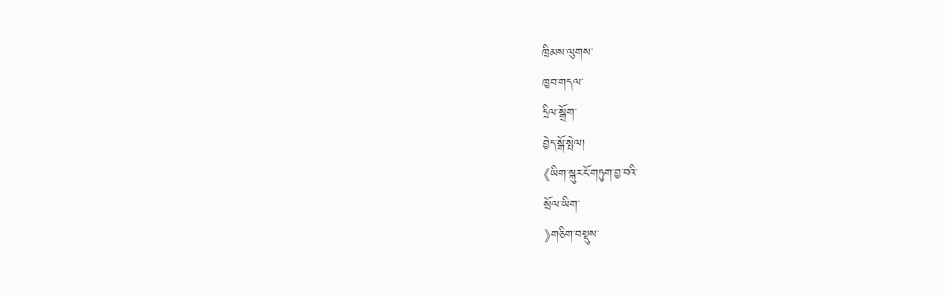ཁྲིམས་ལུགས་
ཁྱབ་གདལ་
དྲིལ་སྒྲོག་
བྱེད་སྒོ་སྤེལ།
《ཡིག་སྐུར་ངོ་གཏུག་བྱ་བའི་
སྲོལ་ཡིག་
》གཅིག་བསྡུས་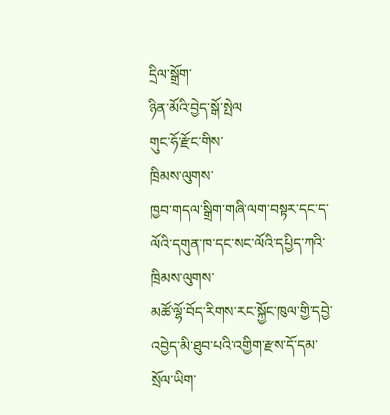དྲིལ་སྒྲོག་
ཉིན་མོའི་བྱེད་སྒོ་སྤེལ
གུང་ཧོ་རྫོང་གིས་
ཁྲིམས་ལུགས་
ཁྱབ་གདལ་སྒྲིག་གཞི་ལག་བསྟར་དང་ད་ལོའི་དགུན་ཁ་དང་སང་ལོའི་དཔྱིད་ཀའི་
ཁྲིམས་ལུགས་
མཚོ་ལྷོ་བོད་རིགས་རང་སྐྱོང་ཁུལ་གྱི་དབྱེ་འབྱེད་མི་ཐུབ་པའི་འགྱིག་རྫས་དོ་དམ་
སྲོལ་ཡིག་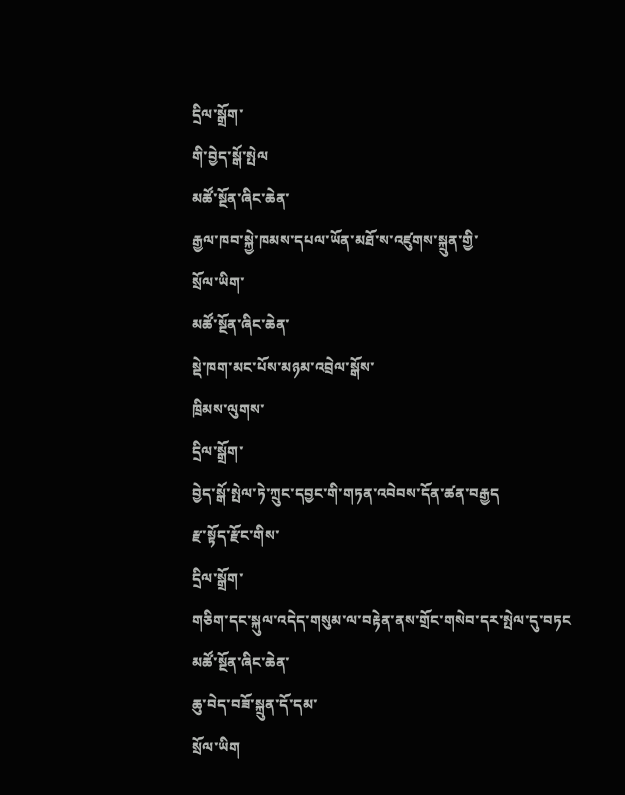དྲིལ་སྒྲོག་
གི་བྱེད་སྒོ་སྤེལ
མཚོ་སྔོན་ཞིང་ཆེན་
རྒྱལ་ཁབ་སྐྱེ་ཁམས་དཔལ་ཡོན་མཐོ་ས་འཛུགས་སྐྲུན་གྱི་
སྲོལ་ཡིག་
མཚོ་སྔོན་ཞིང་ཆེན་
སྡེ་ཁག་མང་པོས་མཉམ་འབྲེལ་སྒོས་
ཁྲིམས་ལུགས་
དྲིལ་སྒྲོག་
བྱེད་སྒོ་སྤེལ་ཏེ་ཀྲུང་དབྱང་གི་གཏན་འབེབས་དོན་ཚན་བརྒྱད
རྫ་སྟོད་རྫོང་གིས་
དྲིལ་སྒྲོག་
གཅིག་དང་སྐུལ་འདེད་གསུམ་ལ་བརྟེན་ནས་གྲོང་གསེབ་དར་སྤེལ་དུ་བཏང
མཚོ་སྔོན་ཞིང་ཆེན་
ཆུ་བེད་བཟོ་སྐྲུན་དོ་དམ་
སྲོལ་ཡིག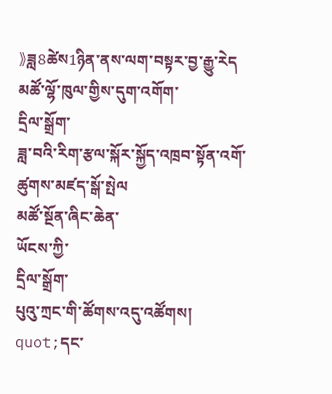》ཟླ8ཚེས1ཉིན་ནས་ལག་བསྟར་བྱ་རྒྱུ་རེད
མཚོ་ལྷོ་ཁུལ་གྱིས་དུག་འགོག་
དྲིལ་སྒྲོག་
ཟླ་བའི་རིག་རྩལ་སྐོར་སྐྱོད་འཁྲབ་སྟོན་འགོ་ཚུགས་མཛད་སྒོ་སྤེལ
མཚོ་སྔོན་ཞིང་ཆེན་
ཡོངས་ཀྱི་
དྲིལ་སྒྲོག་
པུའུ་ཀྲང་གི་ཚོགས་འདུ་འཚོགས།
quot;དང་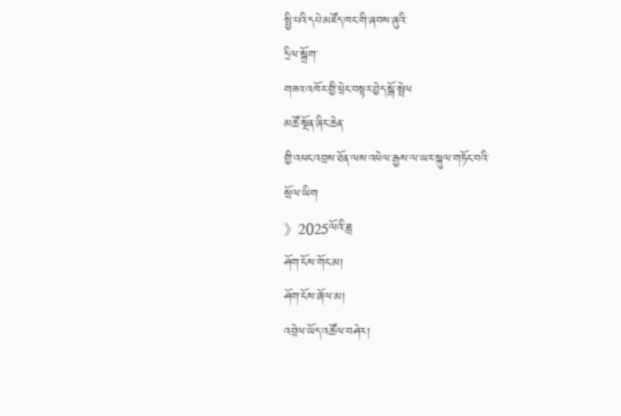སྤྱི་པའི་དཔེ་མཛོད་ཁང་གི་ཞབས་ཞུའི་
དྲིལ་སྒྲོག་
གཟའ་འཁོར་གྱི་ཕྲེང་བསྟར་བྱེད་སྒོ་སྤེལ
མཚོ་སྔོན་ཞིང་ཆེན་
གྱི་འཕང་འབྲས་ཐོན་ལས་འཕེལ་རྒྱས་ལ་ཡར་སྐུལ་གཏོང་བའི་
སྲོལ་ཡིག
》2025ལོའི་ཟླ
ཤོག་ངོས་གོང་མ།
ཤོག་ངོས་ཞོལ་མ།
འབྲེལ་ཡོད་འཚོལ་བཤེར།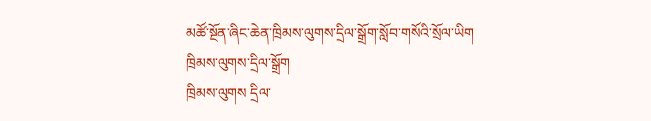མཚོ་སྔོན་ཞིང་ཆེན་ཁྲིམས་ལུགས་དྲིལ་སྒྲོག་སློབ་གསོའི་སྲོལ་ཡིག
ཁྲིམས་ལུགས་དྲིལ་སྒྲོག
ཁྲིམས་ལུགས དྲིལ་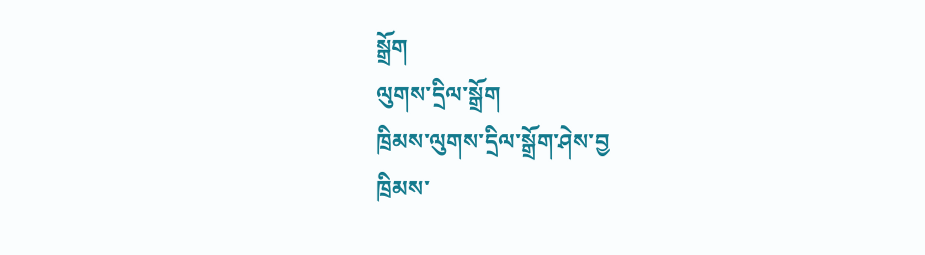སྒྲོག
ལུགས་དྲིལ་སྒྲོག
ཁྲིམས་ལུགས་དྲིལ་སྒྲོག་ཤེས་བྱ
ཁྲིམས་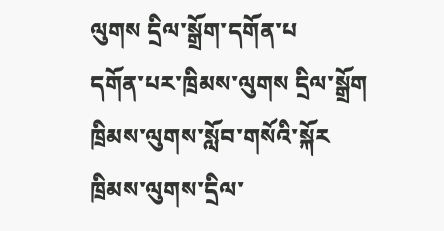ལུགས དྲིལ་སྒྲོག་དགོན་པ
དགོན་པར་ཁྲིམས་ལུགས དྲིལ་སྒྲོག
ཁྲིམས་ལུགས་སློབ་གསོའི་སྐོར
ཁྲིམས་ལུགས་དྲིལ་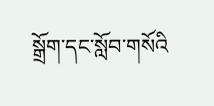སྒྲོག་དང་སློབ་གསོའི